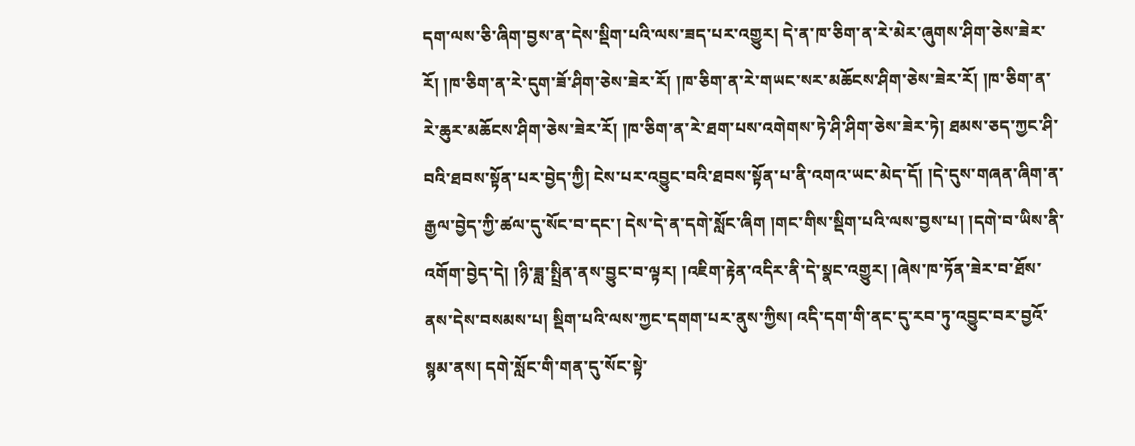དག་ལས་ཅི་ཞིག་བྱས་ན་དེས་སྡིག་པའི་ལས་ཟད་པར་འགྱུར། དེ་ན་ཁ་ཅིག་ན་རེ་མེར་ཞུགས་ཤིག་ཅེས་ཟེར་རོ། །ཁ་ཅིག་ན་རེ་དུག་ཟོ་ཤིག་ཅེས་ཟེར་རོ། །ཁ་ཅིག་ན་རེ་གཡང་སར་མཆོངས་ཤིག་ཅེས་ཟེར་རོ། །ཁ་ཅིག་ན་རེ་ཆུར་མཆོངས་ཤིག་ཅེས་ཟེར་རོ། །ཁ་ཅིག་ན་རེ་ཐག་པས་འགེགས་ཏེ་ཤི་ཤིག་ཅེས་ཟེར་ཏེ། ཐམས་ཅད་ཀྱང་ཤི་བའི་ཐབས་སྟོན་པར་བྱེད་ཀྱི། ངེས་པར་འབྱུང་བའི་ཐབས་སྟོན་པ་ནི་འགའ་ཡང་མེད་དོ། །དེ་དུས་གཞན་ཞིག་ན་རྒྱལ་བྱེད་ཀྱི་ཚལ་དུ་སོང་བ་དང་། དེས་དེ་ན་དགེ་སློང་ཞིག །གང་གིས་སྡིག་པའི་ལས་བྱས་པ། །དགེ་བ་ཡིས་ནི་འགོག་བྱེད་དེ། །ཉི་ཟླ་སྤྲིན་ནས་བྱུང་བ་ལྟར། །འཇིག་རྟེན་འདིར་ནི་དེ་སྣང་འགྱུར། །ཞེས་ཁ་ཏོན་ཟེར་བ་ཐོས་ནས་དེས་བསམས་པ། སྡིག་པའི་ལས་ཀྱང་དགག་པར་ནུས་ཀྱིས། འདི་དག་གི་ནང་དུ་རབ་ཏུ་འབྱུང་བར་བྱའོ་སྙམ་ནས། དགེ་སློང་གི་གན་དུ་སོང་སྟེ་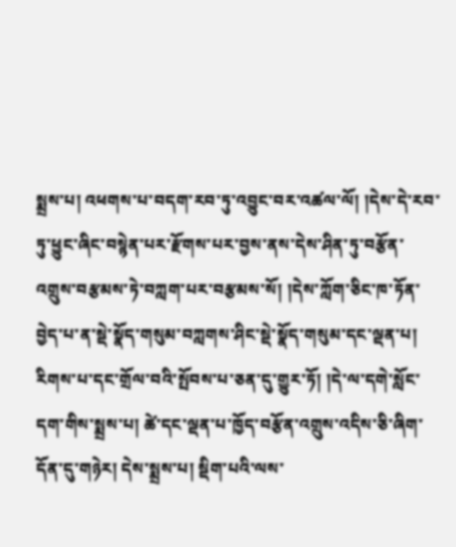སྨྲས་པ། འཕགས་པ་བདག་རབ་ཏུ་འབྱུང་བར་འཚལ་ལོ། །དེས་དེ་རབ་ཏུ་ཕྱུང་ཞིང་བསྙེན་པར་རྫོགས་པར་བྱས་ནས་དེས་ཤིན་ཏུ་བརྩོན་འགྲུས་བརྩམས་ཏེ་བཀླག་པར་བརྩམས་སོ། །དེས་ཀློག་ཅིང་ཁ་ཏོན་བྱེད་པ་ན་སྡེ་སྣོད་གསུམ་བཀླགས་ཤིང་སྡེ་སྣོད་གསུམ་དང་ལྡན་པ། རིགས་པ་དང་གྲོལ་བའི་སྤོབས་པ་ཅན་དུ་གྱུར་ཏོ། །དེ་ལ་དགེ་སློང་དག་གིས་སྨྲས་པ། ཚེ་དང་ལྡན་པ་ཁྱོད་བརྩོན་འགྲུས་འདིས་ཅི་ཞིག་དོན་དུ་གཉེར། དེས་སྨྲས་པ། སྡིག་པའི་ལས་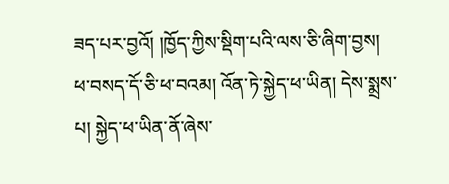ཟད་པར་བྱའོ། །ཁྱོད་ཀྱིས་སྡིག་པའི་ལས་ཅི་ཞིག་བྱས། ཕ་བསད་དོ་ཅི་ཕ་བའམ། འོན་ཏེ་སྐྱེད་ཕ་ཡིན། དེས་སྨྲས་པ། སྐྱེད་ཕ་ཡིན་ནོ་ཞེས་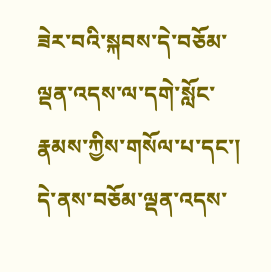ཟེར་བའི་སྐབས་དེ་བཅོམ་ལྡན་འདས་ལ་དགེ་སློང་རྣམས་ཀྱིས་གསོལ་པ་དང་། དེ་ནས་བཅོམ་ལྡན་འདས་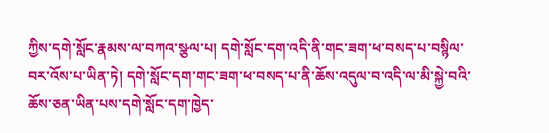ཀྱིས་དགེ་སློང་རྣམས་ལ་བཀའ་སྩལ་པ། དགེ་སློང་དག་འདི་ནི་གང་ཟག་ཕ་བསད་པ་བསྙིལ་བར་འོས་པ་ཡིན་ཏེ། དགེ་སློང་དག་གང་ཟག་ཕ་བསད་པ་ནི་ཆོས་འདུལ་བ་འདི་ལ་མི་སྐྱེ་བའི་ཆོས་ཅན་ཡིན་པས་དགེ་སློང་དག་ཁྱེད་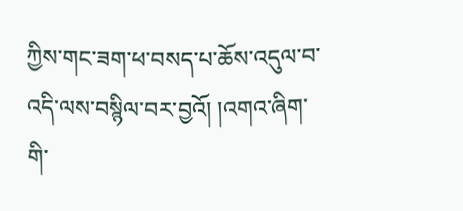ཀྱིས་གང་ཟག་ཕ་བསད་པ་ཆོས་འདུལ་བ་འདི་ལས་བསྙིལ་བར་བྱའོ། །འགའ་ཞིག་གི་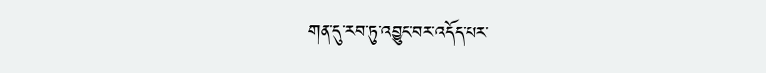གན་དུ་རབ་ཏུ་འབྱུང་བར་འདོད་པར་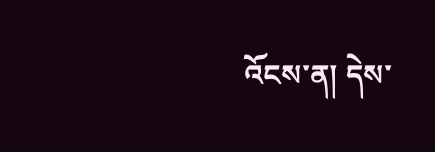འོངས་ན། དེས་